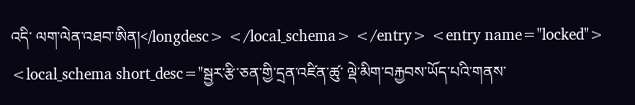འདི་ ལག་ལེན་འཐབ་ཨིན།</longdesc> </local_schema> </entry> <entry name="locked"> <local_schema short_desc="སྦྱར་རྩི་ཅན་གྱི་དྲན་འཛིན་ཚུ་ ལྡེ་མིག་བརྐྱབས་ཡོད་པའི་གནས་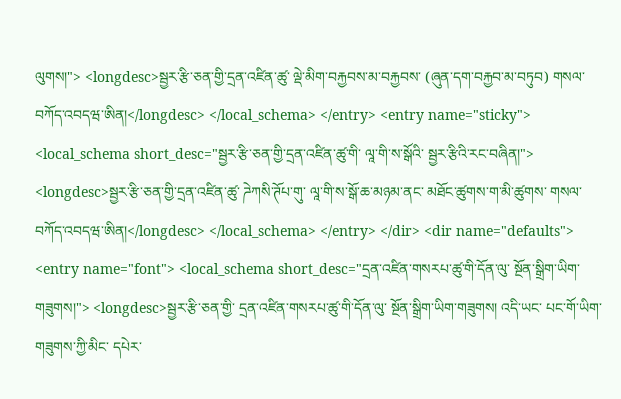ལུགས།"> <longdesc>སྦྱར་རྩི་ཅན་གྱི་དྲན་འཛིན་ཚུ་ ལྡེ་མིག་བརྐྱབས་མ་བརྐྱབས་ (ཞུན་དག་བརྐྱབ་མ་བཏུབ) གསལ་བཀོད་འབདཝ་ཨིན།</longdesc> </local_schema> </entry> <entry name="sticky"> <local_schema short_desc="སྦྱར་རྩི་ཅན་གྱི་དྲན་འཛིན་ཚུ་གི་ ལཱ་གི་ས་སྒོའི་ སྦྱར་རྩིའི་རང་བཞིན།"> <longdesc>སྦྱར་རྩི་ཅན་གྱི་དྲན་འཛིན་ཚུ་ ཌེཀསི་ཊོཔ་གུ་ ལཱ་གི་ས་སྒོ་ཆ་མཉམ་ནང་ མཐོང་ཚུགས་ག་མི་ཚུགས་ གསལ་བཀོད་འབདཝ་ཨིན།</longdesc> </local_schema> </entry> </dir> <dir name="defaults"> <entry name="font"> <local_schema short_desc="དྲན་འཛིན་གསརཔ་ཚུ་གི་དོན་ལུ་ སྔོན་སྒྲིག་ཡིག་གཟུགས།"> <longdesc>སྦྱར་རྩི་ཅན་གྱི་ དྲན་འཛིན་གསརཔ་ཚུ་གི་དོན་ལུ་ སྔོན་སྒྲིག་ཡིག་གཟུགས། འདི་ཡང་ པང་གོ་ཡིག་གཟུགས་ཀྱི་མིང་ དཔེར་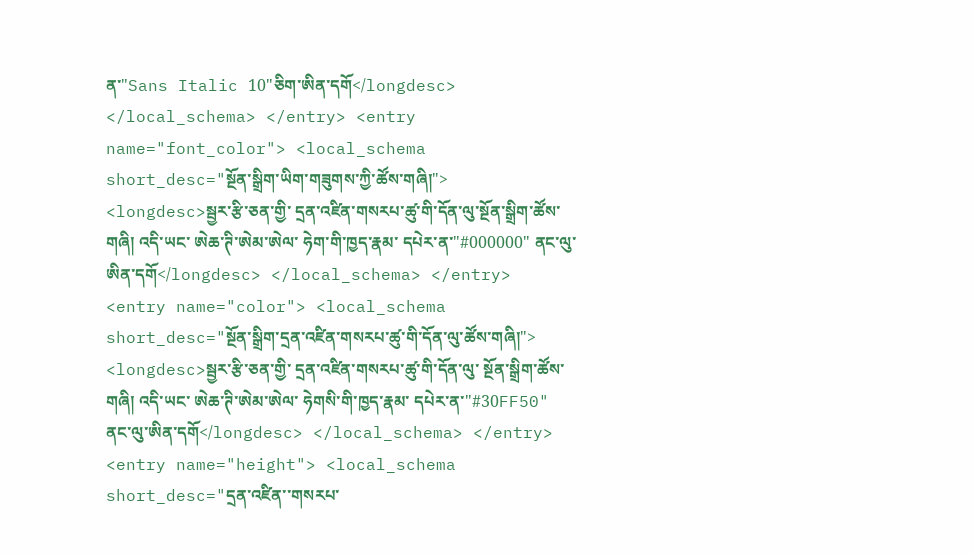ན་"Sans Italic 10"ཅིག་ཨིན་དགོ</longdesc> </local_schema> </entry> <entry name="font_color"> <local_schema short_desc="སྔོན་སྒྲིག་ཡིག་གཟུགས་ཀྱི་ཚོས་གཞི།"> <longdesc>སྦྱར་རྩི་ཅན་གྱི་ དྲན་འཛིན་གསརཔ་ཚུ་གི་དོན་ལུ་སྔོན་སྒྲིག་ཚོས་གཞི། འདི་ཡང་ ཨེཆ་ཊི་ཨེམ་ཨེལ་ ཧེག་གི་ཁྱད་རྣམ་ དཔེར་ན་"#000000" ནང་ལུ་ཨིན་དགོ</longdesc> </local_schema> </entry> <entry name="color"> <local_schema short_desc="སྔོན་སྒྲིག་དྲན་འཛིན་གསརཔ་ཚུ་གི་དོན་ལུ་ཚོས་གཞི།"> <longdesc>སྦྱར་རྩི་ཅན་གྱི་ དྲན་འཛིན་གསརཔ་ཚུ་གི་དོན་ལུ་ སྔོན་སྒྲིག་ཚོས་གཞི། འདི་ཡང་ ཨེཆ་ཊི་ཨེམ་ཨེལ་ ཧེགསི་གི་ཁྱད་རྣམ་ དཔེར་ན་"#30FF50" ནང་ལུ་ཨིན་དགོ</longdesc> </local_schema> </entry> <entry name="height"> <local_schema short_desc="དྲན་འཛིན་་གསརཔ་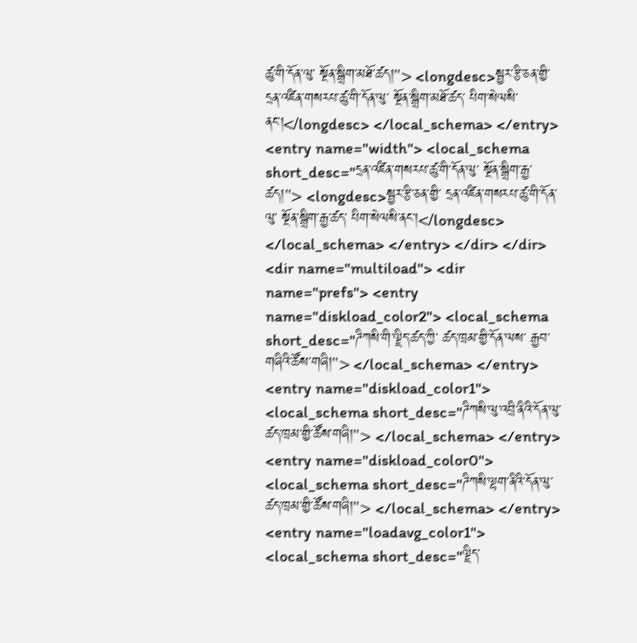ཚུ་གི་དོན་ལུ་ སྔོན་སྒྲིག་མཐོ་ཚད།"> <longdesc>སྦྱར་རྩི་ཅན་གྱི་ དྲན་འཛིན་གསརཔ་ཚུ་གི་དོན་ལུ་ སྔོན་སྒྲིག་མཐོ་ཚད་ པིག་སེལསི་ནང་།</longdesc> </local_schema> </entry> <entry name="width"> <local_schema short_desc="དྲན་འཛིན་གསརཔ་ཚུ་གི་དོན་ལུ་ སྔོན་སྒྲིག་རྒྱ་ཚད།"> <longdesc>སྦྱར་རྩི་ཅན་གྱི་ དྲན་འཛིན་གསརཔ་ཚུ་གི་དོན་ལུ་ སྔོན་སྒྲིག་རྒྱ་ཚད་ པིག་སེལསི་ནང་།</longdesc> </local_schema> </entry> </dir> </dir> <dir name="multiload"> <dir name="prefs"> <entry name="diskload_color2"> <local_schema short_desc="ཌིཀསི་གི་ལྗིད་ཚད་ཀྱི་ ཚད་ཁྲམ་གྱི་དོན་ལས་ རྒྱབ་གཞིའི་ཚོས་གཞི།"> </local_schema> </entry> <entry name="diskload_color1"> <local_schema short_desc="ཌིཀསི་ལུ་འབྲི་ནིའི་དོན་ལུ་ ཚད་ཁྲམ་གྱི་ཚོས་གཞི།"> </local_schema> </entry> <entry name="diskload_color0"> <local_schema short_desc="ཌིཀསི་ལྷག་ནིའི་དོན་ལུ་ ཚད་ཁྲམ་གྱི་ཚོས་གཞི།"> </local_schema> </entry> <entry name="loadavg_color1"> <local_schema short_desc="ལྗིད་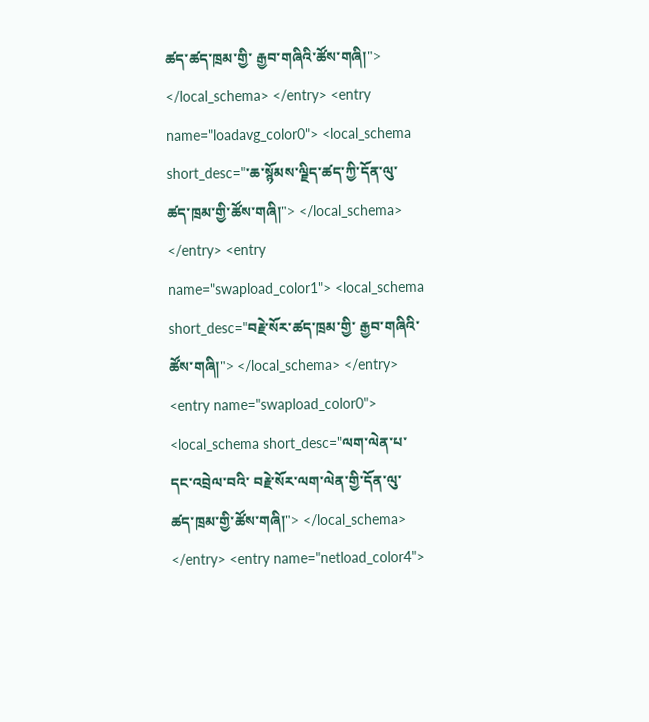ཚད་ཚད་ཁྲམ་གྱི་ རྒྱབ་གཞིའི་ཚོས་གཞི།"> </local_schema> </entry> <entry name="loadavg_color0"> <local_schema short_desc="་ཆ་སྙོམས་ལྗིད་ཚད་ཀྱི་དོན་ལུ་ ཚད་ཁྲམ་གྱི་ཚོས་གཞི།"> </local_schema> </entry> <entry name="swapload_color1"> <local_schema short_desc="བརྗེ་སོར་ཚད་ཁྲམ་གྱི་ རྒྱབ་གཞིའི་ཚོས་གཞི།"> </local_schema> </entry> <entry name="swapload_color0"> <local_schema short_desc="ལག་ལེན་པ་དང་འབྲེལ་བའི་ བརྗེ་སོར་ལག་ལེན་གྱི་དོན་ལུ་ ཚད་ཁྲམ་གྱི་ཚོས་གཞི།"> </local_schema> </entry> <entry name="netload_color4">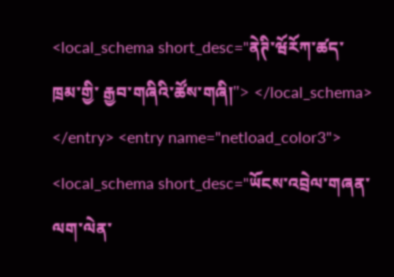<local_schema short_desc="ནེཊི་ཝོརོཀ་ཚད་ཁྲམ་གྱི་ རྒྱབ་གཞིའི་ཚོས་གཞི།"> </local_schema> </entry> <entry name="netload_color3"> <local_schema short_desc="ཡོངས་འབྲེལ་གཞན་ལག་ལེན་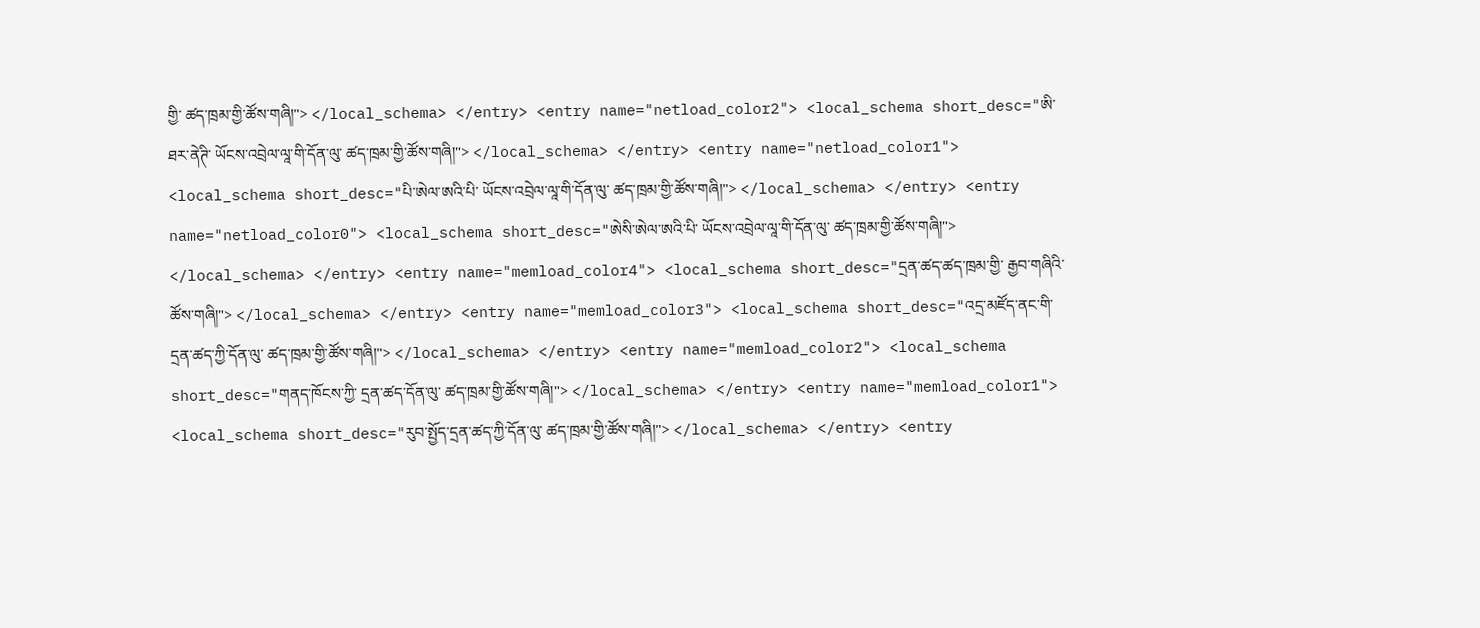གྱི་ ཚད་ཁྲམ་གྱི་ཚོས་གཞི།"> </local_schema> </entry> <entry name="netload_color2"> <local_schema short_desc="ཨི་ཐར་ནེཊི་ ཡོངས་འབྲེལ་ལཱ་གི་དོན་ལུ་ ཚད་ཁྲམ་གྱི་ཚོས་གཞི།"> </local_schema> </entry> <entry name="netload_color1"> <local_schema short_desc="པི་ཨེལ་ཨའི་པི་ ཡོངས་འབྲེལ་ལཱ་གི་དོན་ལུ་ ཚད་ཁྲམ་གྱི་ཚོས་གཞི།"> </local_schema> </entry> <entry name="netload_color0"> <local_schema short_desc="ཨེསི་ཨེལ་ཨའི་པི་ ཡོངས་འབྲེལ་ལཱ་གི་དོན་ལུ་ ཚད་ཁྲམ་གྱི་ཚོས་གཞི།"> </local_schema> </entry> <entry name="memload_color4"> <local_schema short_desc="དྲན་ཚད་ཚད་ཁྲམ་གྱི་ རྒྱབ་གཞིའི་ཚོས་གཞི།"> </local_schema> </entry> <entry name="memload_color3"> <local_schema short_desc="འདྲ་མཛོད་ནང་གི་ དྲན་ཚད་ཀྱི་དོན་ལུ་ ཚད་ཁྲམ་གྱི་ཚོས་གཞི།"> </local_schema> </entry> <entry name="memload_color2"> <local_schema short_desc="གནད་ཁོངས་ཀྱི་ དྲན་ཚད་དོན་ལུ་ ཚད་ཁྲམ་གྱི་ཚོས་གཞི།"> </local_schema> </entry> <entry name="memload_color1"> <local_schema short_desc="རུབ་སྤྱོད་དྲན་ཚད་ཀྱི་དོན་ལུ་ ཚད་ཁྲམ་གྱི་ཚོས་གཞི།"> </local_schema> </entry> <entry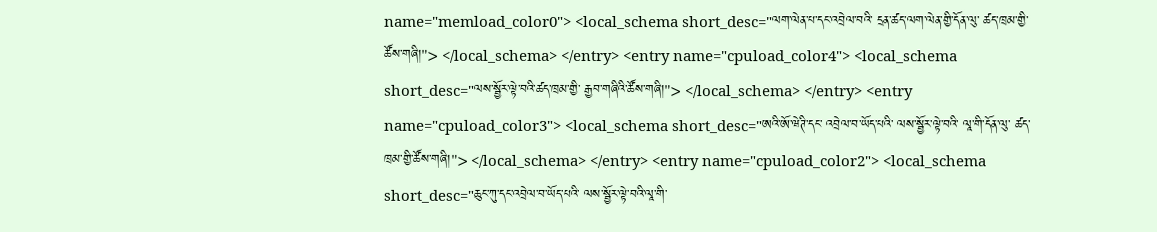name="memload_color0"> <local_schema short_desc="ལག་ལེན་པ་དང་འབྲེལ་བའི་ དྲན་ཚད་ལག་ལེན་གྱི་དོན་ལུ་ ཚད་ཁྲམ་གྱི་ཚོས་གཞི།"> </local_schema> </entry> <entry name="cpuload_color4"> <local_schema short_desc="ལས་སྦྱོར་ལྟེ་བའི་ཚད་ཁྲམ་གྱི་ རྒྱབ་གཞིའི་ཚོས་གཞི།"> </local_schema> </entry> <entry name="cpuload_color3"> <local_schema short_desc="ཨའི་ཨོ་ཝེཊི་དང་ འབྲེལ་བ་ཡོད་པའི་ ལས་སྦྱོར་ལྟེ་བའི་ ལཱ་གི་དོན་ལུ་ ཚད་ཁྲམ་གྱི་ཚོས་གཞི།"> </local_schema> </entry> <entry name="cpuload_color2"> <local_schema short_desc="ཆུང་ཀུ་དང་འབྲེལ་བ་ཡོད་པའི་ ལས་སྦྱོར་ལྟེ་བའི་ལཱ་གི་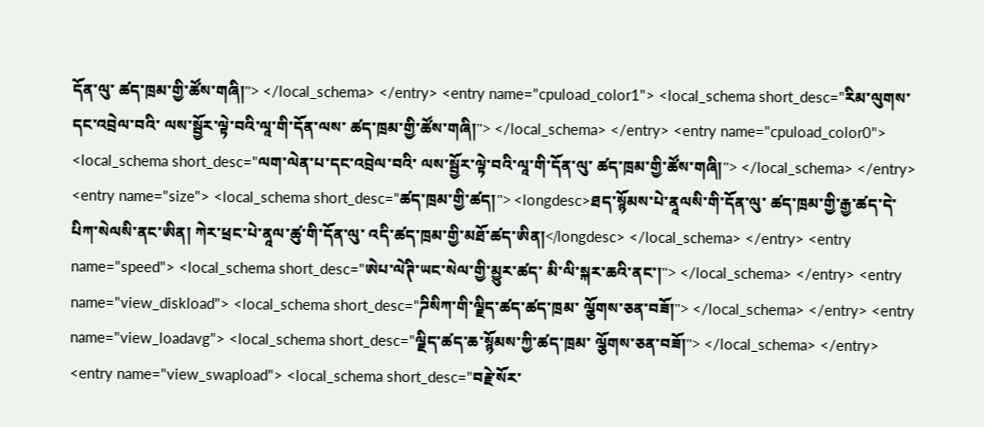དོན་ལུ་ ཚད་ཁྲམ་གྱི་ཚོས་གཞི།"> </local_schema> </entry> <entry name="cpuload_color1"> <local_schema short_desc="རིམ་ལུགས་དང་འབྲེལ་བའི་ ལས་སྦྱོར་ལྟེ་བའི་ལཱ་གི་དོན་ལས་ ཚད་ཁྲམ་གྱི་ཚོས་གཞི།"> </local_schema> </entry> <entry name="cpuload_color0"> <local_schema short_desc="ལག་ལེན་པ་དང་འབྲེལ་བའི་ ལས་སྦྱོར་ལྟེ་བའི་ལཱ་གི་དོན་ལུ་ ཚད་ཁྲམ་གྱི་ཚོས་གཞི།"> </local_schema> </entry> <entry name="size"> <local_schema short_desc="ཚད་ཁྲམ་གྱི་ཚད།"> <longdesc>ཐད་སྙོམས་པེ་ནཱལསི་གི་དོན་ལུ་ ཚད་ཁྲམ་གྱི་རྒྱ་ཚད་དེ་ པིཀ་སེལསི་ནང་ཨིན། ཀེར་ཕྲང་པེ་ནཱལ་ཚུ་གི་དོན་ལུ་ འདི་ཚད་ཁྲམ་གྱི་མཐོ་ཚད་ཨིན།</longdesc> </local_schema> </entry> <entry name="speed"> <local_schema short_desc="ཨེཔ་ལེཊི་ཡང་སེལ་གྱི་མྱུར་ཚད་ མི་ལི་སྐར་ཆའི་ནང་།"> </local_schema> </entry> <entry name="view_diskload"> <local_schema short_desc="ཌིསིཀ་གི་ལྗིད་ཚད་ཚད་ཁྲམ་ ལྕོགས་ཅན་བཟོ།"> </local_schema> </entry> <entry name="view_loadavg"> <local_schema short_desc="ལྗིད་ཚད་ཆ་སྙོམས་ཀྱི་ཚད་ཁྲམ་ ལྕོགས་ཅན་བཟོ།"> </local_schema> </entry> <entry name="view_swapload"> <local_schema short_desc="བརྗེ་སོར་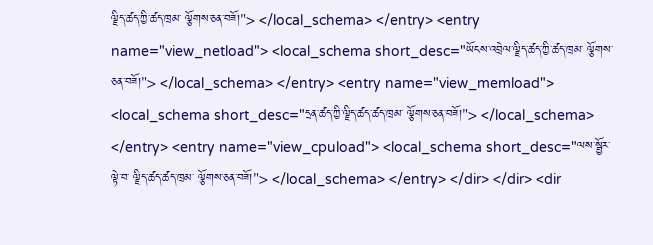ལྗིད་ཚད་ཀྱི་ཚད་ཁྲམ་ ལྕོགས་ཅན་བཟོ།"> </local_schema> </entry> <entry name="view_netload"> <local_schema short_desc="ཡོངས་འབྲེལ་ལྗིད་ཚད་ཀྱི་ཚད་ཁྲམ་ ལྕོགས་ཅན་བཟོ།"> </local_schema> </entry> <entry name="view_memload"> <local_schema short_desc="དྲན་ཚད་ཀྱི་ལྗིད་ཚད་ཚད་ཁྲམ་ ལྕོགས་ཅན་བཟོ།"> </local_schema> </entry> <entry name="view_cpuload"> <local_schema short_desc="ལས་སྦྱོར་ལྟེ་བ་ ལྗིད་ཚད་ཚད་ཁྲམ་ ལྕོགས་ཅན་བཟོ།"> </local_schema> </entry> </dir> </dir> <dir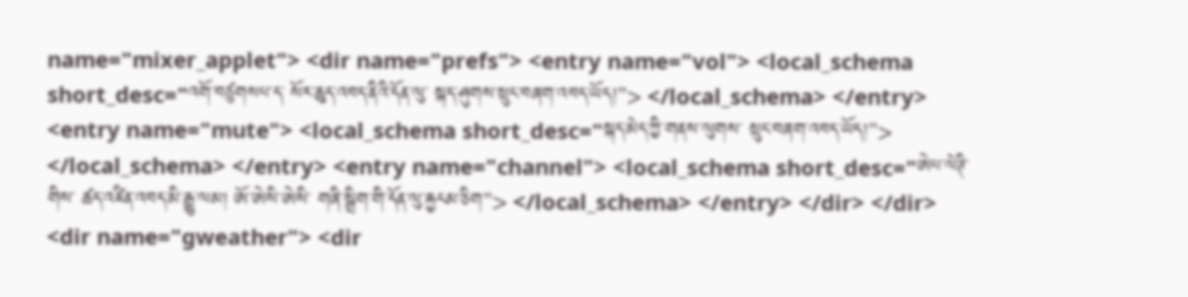name="mixer_applet"> <dir name="prefs"> <entry name="vol"> <local_schema short_desc="འགོ་བཙུགསཔ་ད་ སོར་ཆུད་འབད་ནིའི་དོན་ལུ་ སྐད་ཤུགས་སྲུང་བཞག་འབད་ཡོད།"> </local_schema> </entry> <entry name="mute"> <local_schema short_desc="སྐད་མེད་ཀྱི་གནས་ལུགས་ སྲུང་བཞག་འབད་ཡོད།"> </local_schema> </entry> <entry name="channel"> <local_schema short_desc="ཨེཔ་ལེཊི་གིས་ ཚད་འཛིན་འབད་མི་རྒྱུ་ལམ། ཨོ་ཨེསི་ཨེསི་ གཞི་སྒྲིག་གི་དོན་ལུ་རྐྱངམ་ཅིག"> </local_schema> </entry> </dir> </dir> <dir name="gweather"> <dir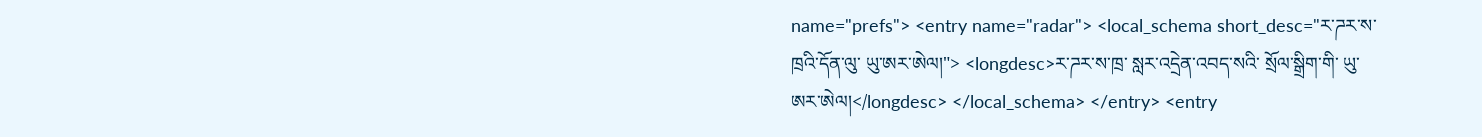name="prefs"> <entry name="radar"> <local_schema short_desc="ར་ཌར་ས་ཁྲའི་དོན་ལུ་ ཡུ་ཨར་ཨེལ།"> <longdesc>ར་ཌར་ས་ཁྲ་ སླར་འདྲེན་འབད་སའི་ སྲོལ་སྒྲིག་གི་ ཡུ་ཨར་ཨེལ།</longdesc> </local_schema> </entry> <entry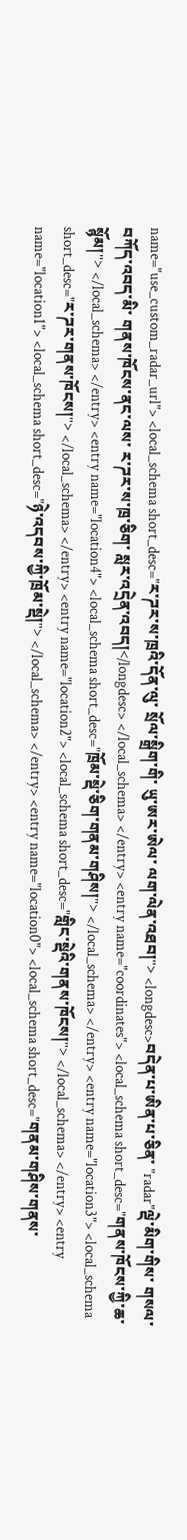name="use_custom_radar_url"> <local_schema short_desc="ར་ཌར་ས་ཁྲའི་དོན་ལུ་ སྲོལ་སྒྲིག་གི་ ཡུ་ཨར་ཨེལ་ ལག་ལེན་འཐབ།"> <longdesc>བདེན་པ་ཨིན་པ་ཅིན་ "radar"ལྡེ་མིག་གིས་ གསལ་བཀོད་འབད་མི་ གནས་ཁོངས་ནང་ལས་ ར་ཌར་ས་ཁྲ་ཅིག་ སླར་འདྲེན་འབད།</longdesc> </local_schema> </entry> <entry name="coordinates"> <local_schema short_desc="གནས་ཁོངས་ཀྱི་ཆ་སྙོམ།"> </local_schema> </entry> <entry name="location4"> <local_schema short_desc="ཁྲོམ་སྡེ་ཅིག་གནམ་གཤིས།"> </local_schema> </entry> <entry name="location3"> <local_schema short_desc="ར་ཌར་གནས་ཁོངས།"> </local_schema> </entry> <entry name="location2"> <local_schema short_desc="གླིང་སྡེའི་གནས་ཁོངས།"> </local_schema> </entry> <entry name="location1"> <local_schema short_desc="ཉེ་འདབས་ཀྱི་ཁྲོམ་སྡེ།"> </local_schema> </entry> <entry name="location0"> <local_schema short_desc="གནམ་གཤིས་གནས་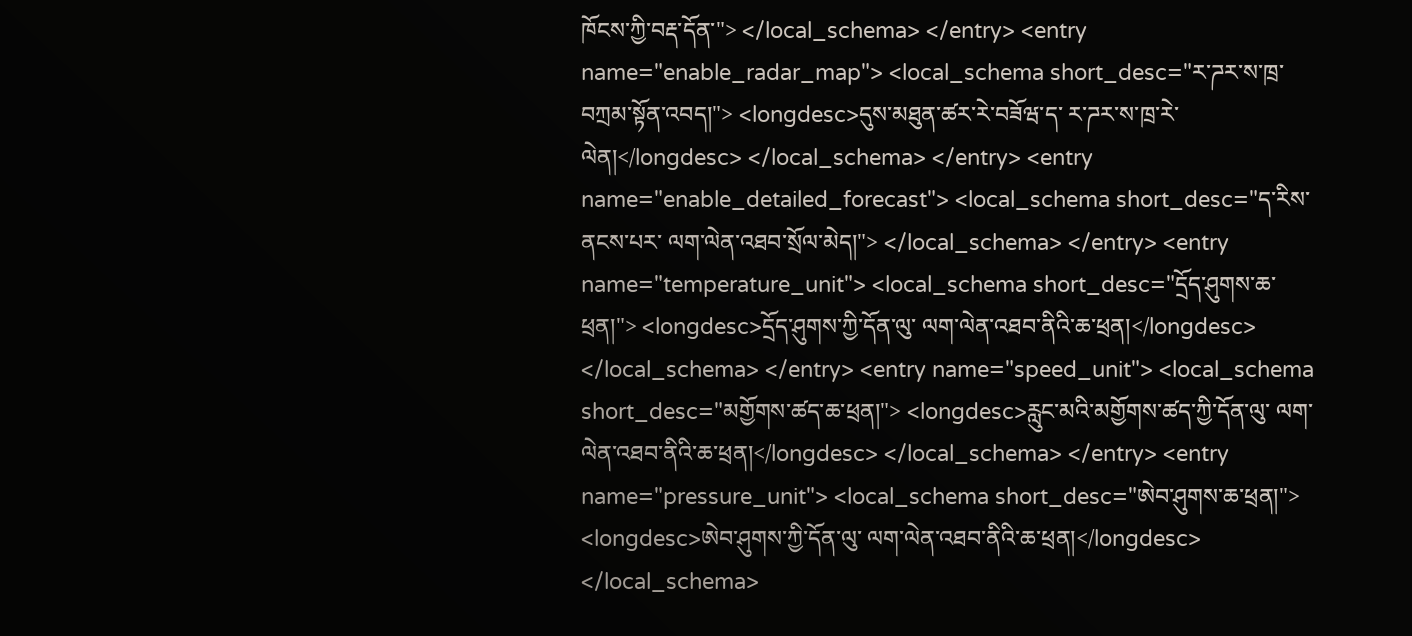ཁོངས་ཀྱི་བརྡ་དོན་"> </local_schema> </entry> <entry name="enable_radar_map"> <local_schema short_desc="ར་ཌར་ས་ཁྲ་ བཀྲམ་སྟོན་འབད།"> <longdesc>དུས་མཐུན་ཚར་རེ་བཟོཝ་ད་ ར་ཌར་ས་ཁྲ་རེ་ལེན།</longdesc> </local_schema> </entry> <entry name="enable_detailed_forecast"> <local_schema short_desc="ད་རིས་ནངས་པར་ ལག་ལེན་འཐབ་སྲོལ་མེད།"> </local_schema> </entry> <entry name="temperature_unit"> <local_schema short_desc="དྲོད་ཤུགས་ཆ་ཕྲན།"> <longdesc>དྲོད་ཤུགས་ཀྱི་དོན་ལུ་ ལག་ལེན་འཐབ་ནིའི་ཆ་ཕྲན།</longdesc> </local_schema> </entry> <entry name="speed_unit"> <local_schema short_desc="མགྱོགས་ཚད་ཆ་ཕྲན།"> <longdesc>རླུང་མའི་མགྱོགས་ཚད་ཀྱི་དོན་ལུ་ ལག་ལེན་འཐབ་ནིའི་ཆ་ཕྲན།</longdesc> </local_schema> </entry> <entry name="pressure_unit"> <local_schema short_desc="ཨེབ་ཤུགས་ཆ་ཕྲན།"> <longdesc>ཨེབ་ཤུགས་ཀྱི་དོན་ལུ་ ལག་ལེན་འཐབ་ནིའི་ཆ་ཕྲན།</longdesc> </local_schema>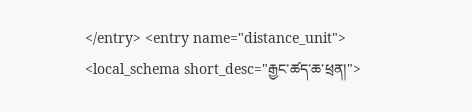</entry> <entry name="distance_unit"> <local_schema short_desc="རྒྱང་ཚད་ཆ་ཕྲན།">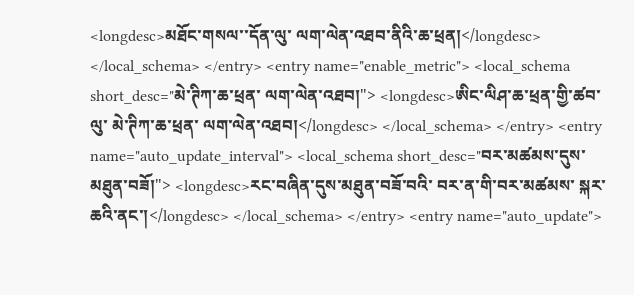<longdesc>མཐོང་གསལ་་དོན་ལུ་ ལག་ལེན་འཐབ་ནིའི་ཆ་ཕྲན།</longdesc> </local_schema> </entry> <entry name="enable_metric"> <local_schema short_desc="མེ་ཊིཀ་ཆ་ཕྲན་ ལག་ལེན་འཐབ།"> <longdesc>ཨིང་ལིཤ་ཆ་ཕྲན་གྱི་ཚབ་ལུ་ མེ་ཊིཀ་ཆ་ཕྲན་ ལག་ལེན་འཐབ།</longdesc> </local_schema> </entry> <entry name="auto_update_interval"> <local_schema short_desc="བར་མཚམས་དུས་མཐུན་བཟོ།"> <longdesc>རང་བཞིན་དུས་མཐུན་བཟོ་བའི་ བར་ན་གི་བར་མཚམས་ སྐར་ཆའི་ནང་།</longdesc> </local_schema> </entry> <entry name="auto_update">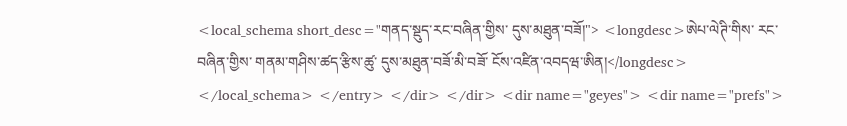<local_schema short_desc="གནད་སྡུད་རང་བཞིན་གྱིས་ དུས་མཐུན་བཟོ།"> <longdesc>ཨེཔ་ལེཊི་གིས་ རང་བཞིན་གྱིས་ གནམ་གཤིས་ཚད་རྩིས་ཚུ་ དུས་མཐུན་བཟོ་མི་བཟོ་ ངོས་འཛིན་འབདཝ་ཨིན།</longdesc> </local_schema> </entry> </dir> </dir> <dir name="geyes"> <dir name="prefs">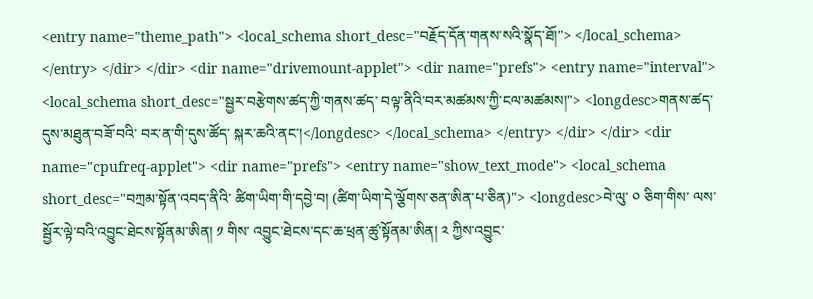<entry name="theme_path"> <local_schema short_desc="བརྗོད་དོན་གནས་སའི་སྣོད་ཐོ།"> </local_schema> </entry> </dir> </dir> <dir name="drivemount-applet"> <dir name="prefs"> <entry name="interval"> <local_schema short_desc="སྦྱར་བརྩེགས་ཚད་ཀྱི་གནས་ཚད་ བལྟ་ནིའི་བར་མཚམས་ཀྱི་ངལ་མཚམས།"> <longdesc>གནས་ཚད་དུས་མཐུན་བཟོ་བའི་ བར་ན་གི་དུས་ཚོད་ སྐར་ཆའི་ནང་།</longdesc> </local_schema> </entry> </dir> </dir> <dir name="cpufreq-applet"> <dir name="prefs"> <entry name="show_text_mode"> <local_schema short_desc="བཀྲམ་སྟོན་འབད་ནིའི་ ཚིག་ཡིག་གི་དབྱེ་བ། (ཚིག་ཡིག་དེ་ལྕོགས་ཅན་ཨིན་པ་ཅིན)"> <longdesc>བེ་ལུ་ ༠ ཅིག་གིས་ ལས་སྦྱོར་ལྟེ་བའི་འབྱུང་ཐེངས་སྟོནམ་ཨིན། ༡ གིས་ འབྱུང་ཐེངས་དང་ཆ་ཕྲན་ཚུ་སྟོནམ་ཨིན། ༢ ཀྱིས་འབྱུང་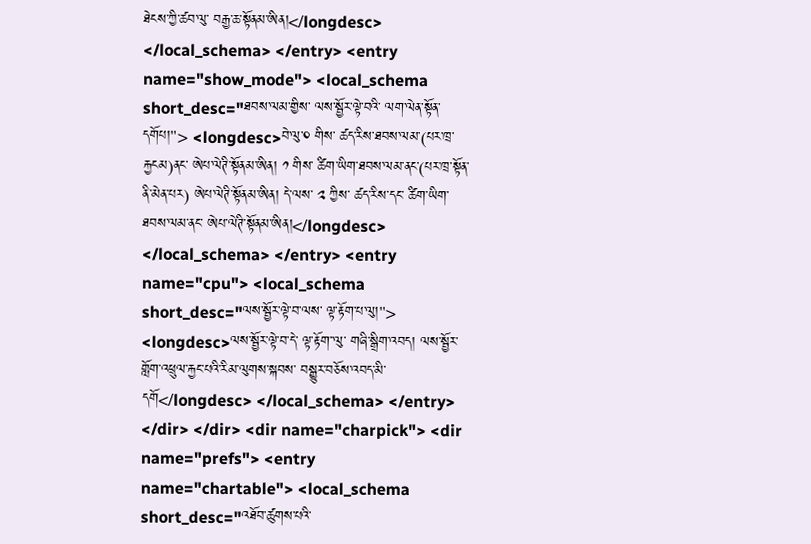ཐེངས་ཀྱི་ཚབ་ལུ་ བརྒྱ་ཆ་སྟོནམ་ཨིན།</longdesc> </local_schema> </entry> <entry name="show_mode"> <local_schema short_desc="ཐབས་ལམ་གྱིས་ ལས་སྦྱོར་ལྟེ་བའི་ ལག་ལེན་སྟོན་དགོཔ།"> <longdesc>བེ་ལུ་༠ གིས་ ཚད་རིས་ཐབས་ལམ་(པར་ཁྲ་རྐྱངམ)ནང་ ཨེཔ་ལེཊི་སྟོནམ་ཨིན། ༡ གིས་ ཚིག་ཡིག་ཐབས་ལམ་ནང་(པར་ཁྲ་སྟོན་ནི་མེན་པར) ཨེཔ་ལེཊི་སྟོནམ་ཨིན། དེ་ལས་ ༢ ཀྱིས་ ཚད་རིས་དང་ ཚིག་ཡིག་ཐབས་ལམ་ནང་ ཨེཔ་ལེཊི་སྟོནམ་ཨིན།</longdesc> </local_schema> </entry> <entry name="cpu"> <local_schema short_desc="ལས་སྦྱོར་ལྟེ་བ་ལས་ ལྟ་རྟོག་པ་ལུ།"> <longdesc>ལས་སྦྱོར་ལྟེ་བ་དེ་ ལྟ་རྟོག་་ལུ་ གཞི་སྒྲིག་འབད། ལས་སྦྱོར་གློག་འཕྲུལ་རྐྱང་པའི་རིམ་ལུགས་སྐབས་ བསྒྱུར་བཅོས་འབད་མི་དགོ</longdesc> </local_schema> </entry> </dir> </dir> <dir name="charpick"> <dir name="prefs"> <entry name="chartable"> <local_schema short_desc="འཐོབ་ཚུགས་པའི་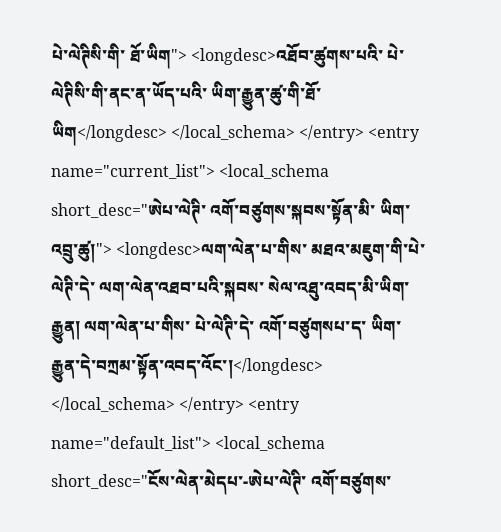པེ་ལེཊིསི་གི་ ཐོ་ཡིག"> <longdesc>འཐོབ་ཚུགས་པའི་ པེ་ལེཊིསི་གི་ནང་ན་ཡོད་པའི་ ཡིག་རྒྱུན་ཚུ་གི་ཐོ་ཡིག</longdesc> </local_schema> </entry> <entry name="current_list"> <local_schema short_desc="ཨེཔ་ལེཊི་ འགོ་བཙུགས་སྐབས་སྟོན་མི་ ཡིག་འབྲུ་ཚུ།"> <longdesc>ལག་ལེན་པ་གིས་ མཐའ་མཇུག་གི་པེ་ལེཊི་དེ་ ལག་ལེན་འཐབ་པའི་སྐབས་ སེལ་འཐུ་འབད་མི་ཡིག་རྒྱུན། ལག་ལེན་པ་གིས་ པེ་ལེཊི་དེ་ འགོ་བཙུགསཔ་ད་ ཡིག་རྒྱུན་དེ་བཀྲམ་སྟོན་འབད་འོང་།</longdesc> </local_schema> </entry> <entry name="default_list"> <local_schema short_desc="ངོས་ལེན་མེདཔ་-ཨེཔ་ལེཊི་ འགོ་བཙུགས་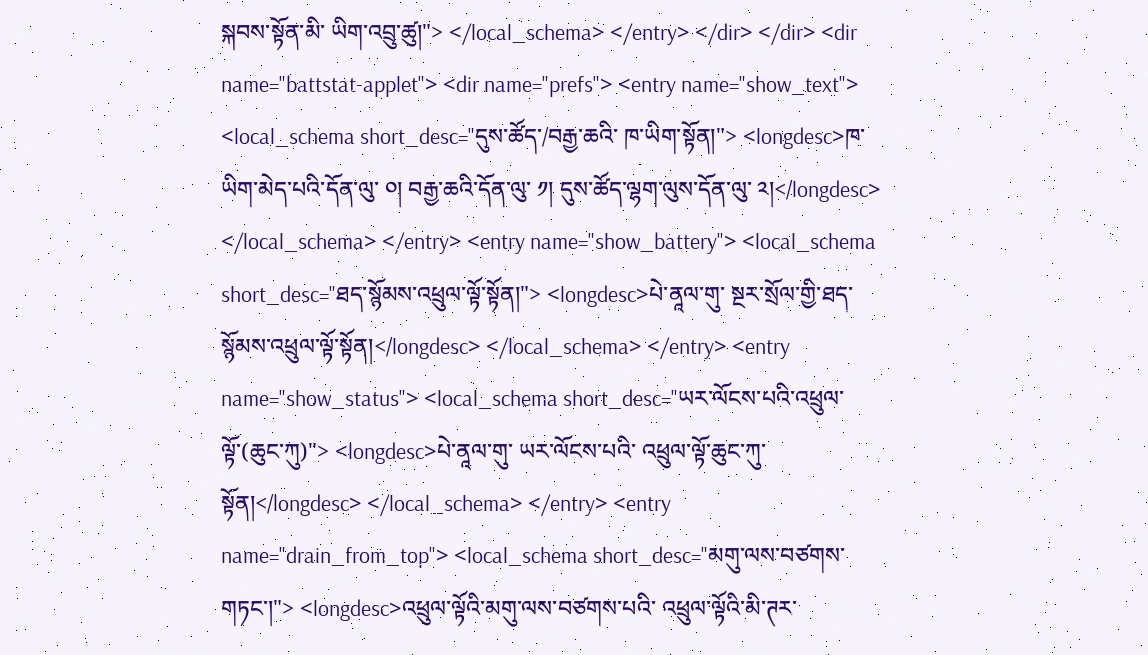སྐབས་སྟོན་མི་ ཡིག་འབྲུ་ཚུ།"> </local_schema> </entry> </dir> </dir> <dir name="battstat-applet"> <dir name="prefs"> <entry name="show_text"> <local_schema short_desc="དུས་ཚོད་/བརྒྱ་ཆའི་ ཁ་ཡིག་སྟོན།"> <longdesc>ཁ་ཡིག་མེད་པའི་དོན་ལུ་ ༠། བརྒྱ་ཆའི་དོན་ལུ་ ༡། དུས་ཚོད་ལྷག་ལུས་དོན་ལུ་ ༢།</longdesc> </local_schema> </entry> <entry name="show_battery"> <local_schema short_desc="ཐད་སྙོམས་འཕྲུལ་ལྟོ་སྟོན།"> <longdesc>པེ་ནཱལ་གུ་ སྔར་སྲོལ་གྱི་ཐད་སྙོམས་འཕྲུལ་ལྟོ་སྟོན།</longdesc> </local_schema> </entry> <entry name="show_status"> <local_schema short_desc="ཡར་ལོངས་པའི་འཕྲུལ་ལྟོ་(ཆུང་ཀུ)"> <longdesc>པེ་ནཱལ་གུ་ ཡར་ལོངས་པའི་ འཕྲུལ་ལྟོ་ཆུང་ཀུ་སྟོན།</longdesc> </local_schema> </entry> <entry name="drain_from_top"> <local_schema short_desc="མགུ་ལས་བཙགས་གཏང་།"> <longdesc>འཕྲུལ་ལྟོའི་མགུ་ལས་བཙགས་པའི་ འཕྲུལ་ལྟོའི་མི་ཊར་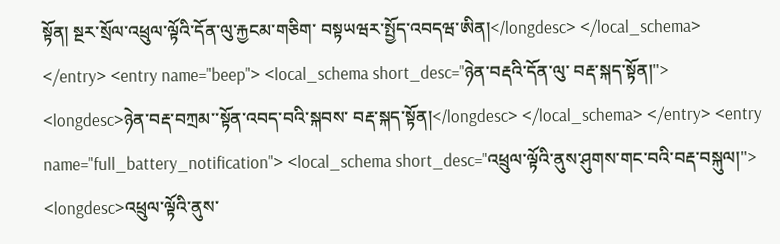སྟོན། སྔར་སྲོལ་འཕྲུལ་ལྟོའི་དོན་ལུ་རྐྱངམ་གཅིག་ བསྟཡཝར་སྤྱོད་འབདཝ་ཨིན།</longdesc> </local_schema> </entry> <entry name="beep"> <local_schema short_desc="ཉེན་བརྡའི་དོན་ལུ་ བརྡ་སྐད་སྟོན།"> <longdesc>ཉེན་བརྡ་བཀྲམ་་སྟོན་འབད་བའི་སྐབས་ བརྡ་སྐད་སྟོན།</longdesc> </local_schema> </entry> <entry name="full_battery_notification"> <local_schema short_desc="འཕྲུལ་ལྟོའི་ནུས་ཤུགས་གང་བའི་བརྡ་བསྐུལ།"> <longdesc>འཕྲུལ་ལྟོའི་ནུས་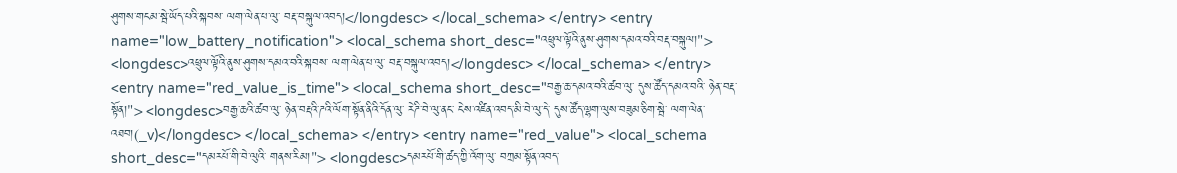ཤུགས་གངམ་སྦེ་ཡོད་པའི་སྐབས་ ལག་ལེན་པ་ལུ་ བརྡ་བསྐུལ་འབད།</longdesc> </local_schema> </entry> <entry name="low_battery_notification"> <local_schema short_desc="འཕྲུལ་ལྟོའི་ནུས་ཤུགས་དམའ་བའི་བརྡ་བསྐུལ།"> <longdesc>འཕྲུལ་ལྟོའི་ནུས་ཤུགས་དམའ་བའི་སྐབས་ ལག་ལེན་པ་ལུ་ བརྡ་བསྐུལ་འབད།</longdesc> </local_schema> </entry> <entry name="red_value_is_time"> <local_schema short_desc="བརྒྱ་ཆ་དམའ་བའི་ཚབ་ལུ་ དུས་ཚོད་དམའ་བའི་ ཉེན་བརྡ་སྟོན།"> <longdesc>བརྒྱ་ཆའི་ཚབ་ལུ་ ཉེན་བརྡའི་ཌའི་ལོག་སྟོན་ནིའི་དོན་ལུ་ རེཌི་བེ་ལུ་ནང་ ངེས་འཛིན་འབད་མི་བེ་ལུ་དེ་ དུས་ཚོད་ལྷག་ལུས་བཟུམ་ཅིག་སྦེ་ ལག་ལེན་འཐབ།(_v)</longdesc> </local_schema> </entry> <entry name="red_value"> <local_schema short_desc="དམརཔོ་གི་བེ་ལུའི་ གནས་རིམ།"> <longdesc>དམརཔོ་གི་ཚད་ཀྱི་འོག་ལུ་ བཀྲམ་སྟོན་འབད་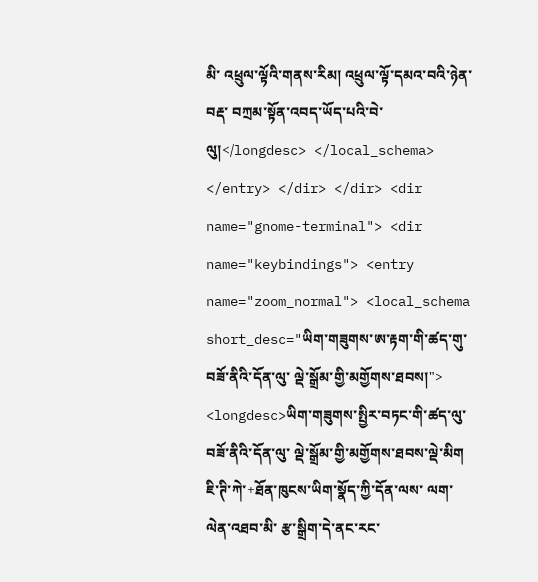མི་ འཕྲུལ་ལྟོའི་གནས་རིམ། འཕྲུལ་ལྟོ་དམའ་བའི་ཉེན་བརྡ་ བཀྲམ་སྟོན་འབད་ཡོད་པའི་བེ་ལུ།</longdesc> </local_schema> </entry> </dir> </dir> <dir name="gnome-terminal"> <dir name="keybindings"> <entry name="zoom_normal"> <local_schema short_desc="ཡིག་གཟུགས་ཨ་རྟག་གི་ཚད་གུ་བཟོ་ནིའི་དོན་ལུ་ ལྡེ་སྒྲོམ་གྱི་མགྱོགས་ཐབས།"> <longdesc>ཡིག་གཟུགས་སྤྱིར་བཏང་གི་ཚད་ལུ་བཟོ་ནིའི་དོན་ལུ་ ལྡེ་སྒྲོམ་གྱི་མགྱོགས་ཐབས་ལྡེ་མིག ཇི་ཊི་ཀེ་+ཐོན་ཁུངས་ཡིག་སྣོད་ཀྱི་དོན་ལས་ ལག་ལེན་འཐབ་མི་ རྩ་སྒྲིག་དེ་ནང་རང་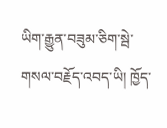ཡིག་རྒྱུན་བཟུམ་ཅིག་སྦེ་ གསལ་བརྗོད་འབད་ཡི། ཁྱོད་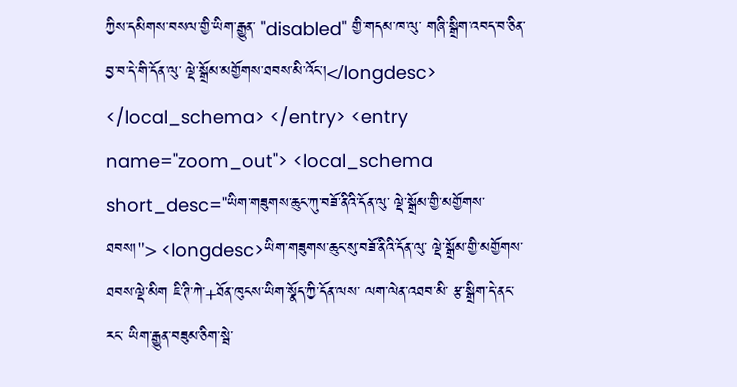ཀྱིས་དམིགས་བསལ་གྱི་ཡིག་རྒྱུན་ "disabled" གྱི་གདམ་ཁ་ལུ་ གཞི་སྒྲིག་འབད་བ་ཅིན་ བྱ་བ་དེ་གི་དོན་ལུ་ ལྡེ་སྒྲོམ་མགྱོགས་ཐབས་མི་འོང་།</longdesc> </local_schema> </entry> <entry name="zoom_out"> <local_schema short_desc="ཡིག་གཟུགས་ཆུང་ཀུ་བཟོ་ནིའི་དོན་ལུ་ ལྡེ་སྒྲོམ་གྱི་མགྱོགས་ཐབས།"> <longdesc>ཡིག་གཟུགས་ཆུང་སུ་བཟོ་ནིའི་དོན་ལུ་ ལྡེ་སྒྲོམ་གྱི་མགྱོགས་ཐབས་ལྡེ་མིག ཇི་ཊི་ཀེ་+ཐོན་ཁུངས་ཡིག་སྣོད་ཀྱི་དོན་ལས་ ལག་ལེན་འཐབ་མི་ རྩ་སྒྲིག་དེ་ནང་རང་ ཡིག་རྒྱུན་བཟུམ་ཅིག་སྦེ་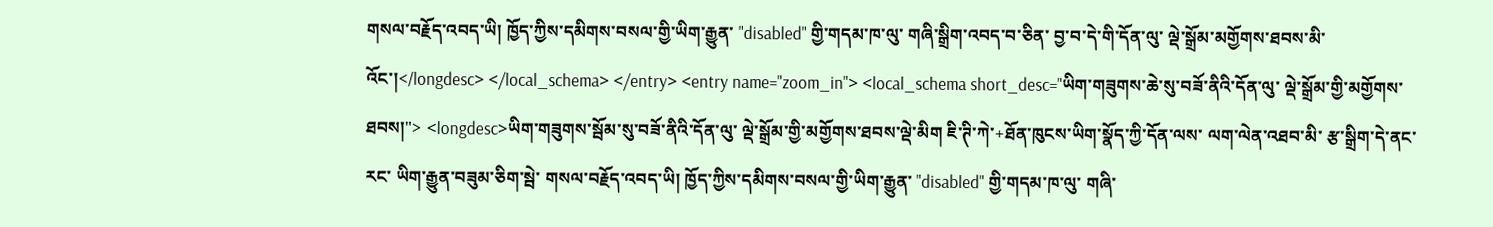གསལ་བརྗོད་འབད་ཡི། ཁྱོད་ཀྱིས་དམིགས་བསལ་གྱི་ཡིག་རྒྱུན་ "disabled" གྱི་གདམ་ཁ་ལུ་ གཞི་སྒྲིག་འབད་བ་ཅིན་ བྱ་བ་དེ་གི་དོན་ལུ་ ལྡེ་སྒྲོམ་མགྱོགས་ཐབས་མི་འོང་།</longdesc> </local_schema> </entry> <entry name="zoom_in"> <local_schema short_desc="ཡིག་གཟུགས་ཆེ་སུ་བཟོ་ནིའི་དོན་ལུ་ ལྡེ་སྒྲོམ་གྱི་མགྱོགས་ཐབས།"> <longdesc>ཡིག་གཟུགས་སྦོམ་སུ་བཟོ་ནིའི་དོན་ལུ་ ལྡེ་སྒྲོམ་གྱི་མགྱོགས་ཐབས་ལྡེ་མིག ཇི་ཊི་ཀེ་+ཐོན་ཁུངས་ཡིག་སྣོད་ཀྱི་དོན་ལས་ ལག་ལེན་འཐབ་མི་ རྩ་སྒྲིག་དེ་ནང་རང་ ཡིག་རྒྱུན་བཟུམ་ཅིག་སྦེ་ གསལ་བརྗོད་འབད་ཡི། ཁྱོད་ཀྱིས་དམིགས་བསལ་གྱི་ཡིག་རྒྱུན་ "disabled" གྱི་གདམ་ཁ་ལུ་ གཞི་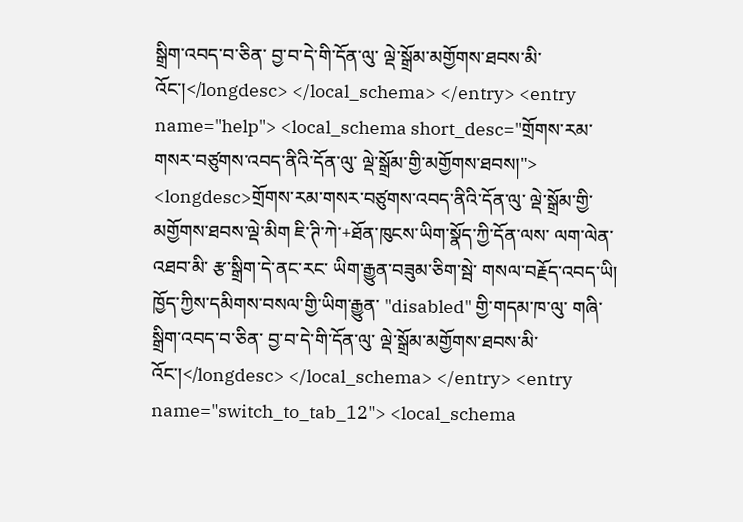སྒྲིག་འབད་བ་ཅིན་ བྱ་བ་དེ་གི་དོན་ལུ་ ལྡེ་སྒྲོམ་མགྱོགས་ཐབས་མི་འོང་།</longdesc> </local_schema> </entry> <entry name="help"> <local_schema short_desc="གྲོགས་རམ་གསར་བཙུགས་འབད་ནིའི་དོན་ལུ་ ལྡེ་སྒྲོམ་གྱི་མགྱོགས་ཐབས།"> <longdesc>གྲོགས་རམ་གསར་བཙུགས་འབད་ནིའི་དོན་ལུ་ ལྡེ་སྒྲོམ་གྱི་མགྱོགས་ཐབས་ལྡེ་མིག ཇི་ཊི་ཀེ་+ཐོན་ཁུངས་ཡིག་སྣོད་ཀྱི་དོན་ལས་ ལག་ལེན་འཐབ་མི་ རྩ་སྒྲིག་དེ་ནང་རང་ ཡིག་རྒྱུན་བཟུམ་ཅིག་སྦེ་ གསལ་བརྗོད་འབད་ཡི། ཁྱོད་ཀྱིས་དམིགས་བསལ་གྱི་ཡིག་རྒྱུན་ "disabled" གྱི་གདམ་ཁ་ལུ་ གཞི་སྒྲིག་འབད་བ་ཅིན་ བྱ་བ་དེ་གི་དོན་ལུ་ ལྡེ་སྒྲོམ་མགྱོགས་ཐབས་མི་འོང་།</longdesc> </local_schema> </entry> <entry name="switch_to_tab_12"> <local_schema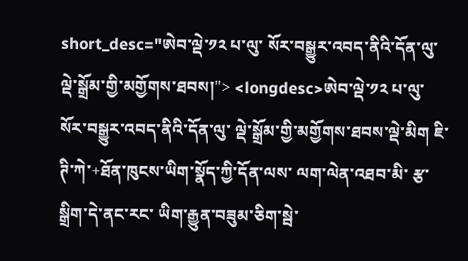short_desc="ཨེབ་ལྡེ་༡༢ པ་ལུ་ སོར་བསྒྱུར་འབད་ནིའི་དོན་ལུ་ ལྡེ་སྒྲོམ་གྱི་མགྱོགས་ཐབས།"> <longdesc>ཨེབ་ལྡེ་༡༢ པ་ལུ་ སོར་བསྒྱུར་འབད་ནིའི་དོན་ལུ་ ལྡེ་སྒྲོམ་གྱི་མགྱོགས་ཐབས་ལྡེ་མིག ཇི་ཊི་ཀེ་+ཐོན་ཁུངས་ཡིག་སྣོད་ཀྱི་དོན་ལས་ ལག་ལེན་འཐབ་མི་ རྩ་སྒྲིག་དེ་ནང་རང་ ཡིག་རྒྱུན་བཟུམ་ཅིག་སྦེ་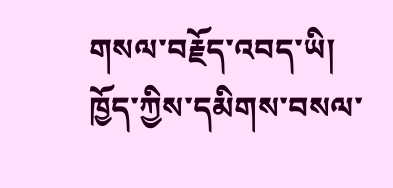གསལ་བརྗོད་འབད་ཡི། ཁྱོད་ཀྱིས་དམིགས་བསལ་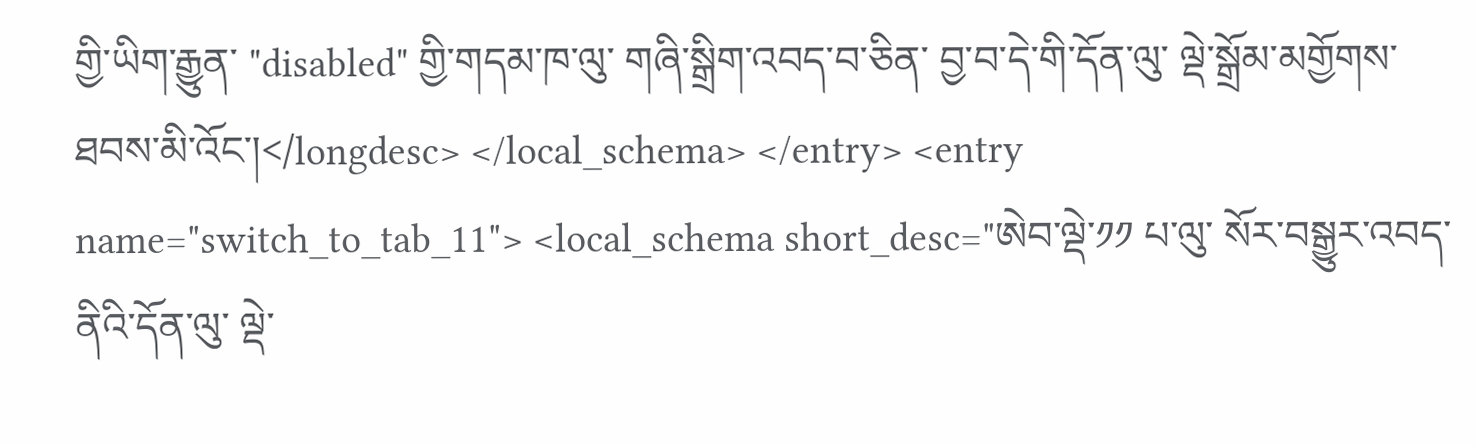གྱི་ཡིག་རྒྱུན་ "disabled" གྱི་གདམ་ཁ་ལུ་ གཞི་སྒྲིག་འབད་བ་ཅིན་ བྱ་བ་དེ་གི་དོན་ལུ་ ལྡེ་སྒྲོམ་མགྱོགས་ཐབས་མི་འོང་།</longdesc> </local_schema> </entry> <entry name="switch_to_tab_11"> <local_schema short_desc="ཨེབ་ལྡེ་༡༡ པ་ལུ་ སོར་བསྒྱུར་འབད་ནིའི་དོན་ལུ་ ལྡེ་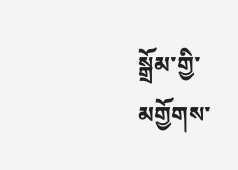སྒྲོམ་གྱི་མགྱོགས་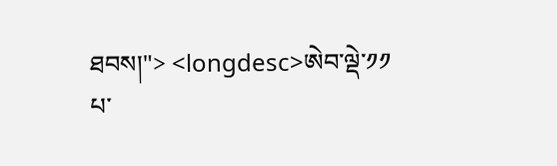ཐབས།"> <longdesc>ཨེབ་ལྡེ་༡༡ པ་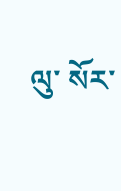ལུ་ སོར་